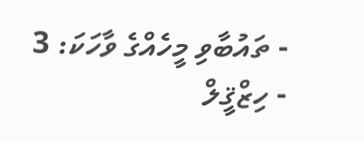- ތައުބާވި މީހެއްގެ ވާހަކަ: 3
- ހިޒްޤީލް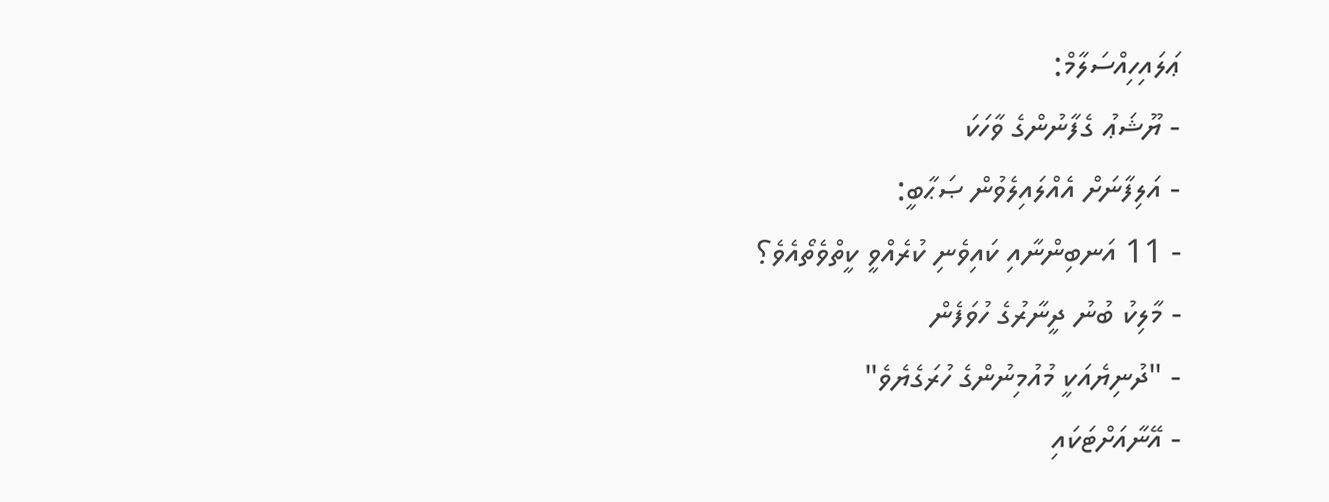ޢަލައިހިއްސަލާމް:
- ޔޫޝަޢު ގެފާނުންގެ ވާހަކަ
- އަލިފާނަށް އެއްލައިލެވުން ޞަޙާބީ:
- 11 އަނބިންނާއި ކައިވެނި ކުރެއްވީ ކީތްވެތޯއެވެ؟
- މާލިކު ބުނު ދީނާރުގެ ހުވަފެން
- "ދުނިޔެއަކީ މުއުމިނުންގެ ހުރަގެޔެވެ"
- އޭނާއަށްޓަކައި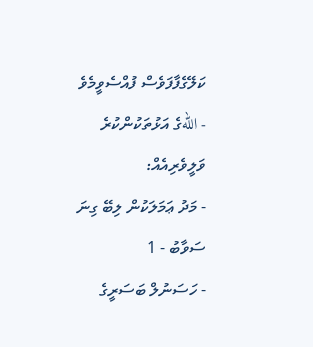ކަލޭގެފާފަވެސް ފުއްސެވީމެވެ
- اللهގެ އަޅުތަކުންކުރެ ވަލީވެރިއެއް:
- މަދު ޢަމަލަކުން ލިބޭ ގިނަ ސަވާބު - 1
- ހަސަނުލް ބަސަރީގެ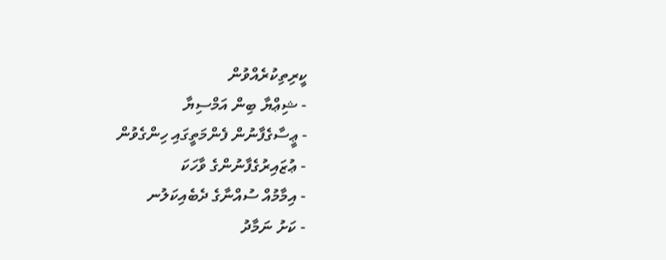ކީރިތިކުރެއްވުން
- ޝިޢްޔާ ބިން އަމްސިޔާ
- ޢީސާގެފާނުން ފެންމަތީގައި ހިންގެވުން
- ޢުޒައިރުގެފާނުންގެ ވާހަކަ
- އިމާމުއް ސުއްނާގެ ދެބެއިކަލުނ
- ކަށު ނަމާދު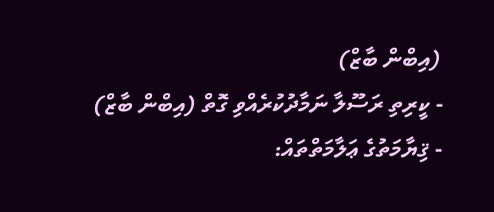(އިބްން ބާޒް)
- ކީރިތި ރަސޫލާ ނަމާދުކުރެއްވި ގޮތް (އިބްން ބާޒް)
- ޤިޔާމަތުގެ ޢަލާމަތްތައް: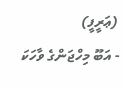(ޢަރީފީ)
- އަބޫ މިހްޖަންގެ ވާހަކަ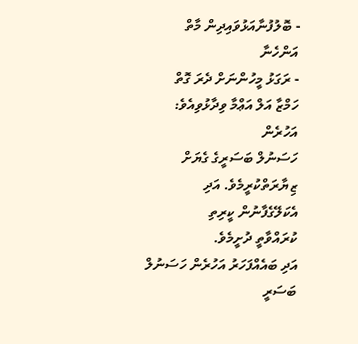- ބޮލުފުނާއަޅުވައިދިން މާތް އަންހެނާ
- ރަގަޅު މީހުންނަށް ދެރަ ގޮތް
ހަމްޒާ އަލް އަޢްމާ ވިދާޅުވިއެވެ: އަހުރެން
ހަސަނުލް ބަސަރީގެ ގެޔަށް ޒިޔާރަތްކުރީމެވެ. އަދި އެކަލޭގެފާނުން ކީރިތި
ކުރައްވާތީ ދުށީމެވެ.
އަދި ބައެއްފަހަރު އަހުރެން ހަސަނުލް ބަސަރީ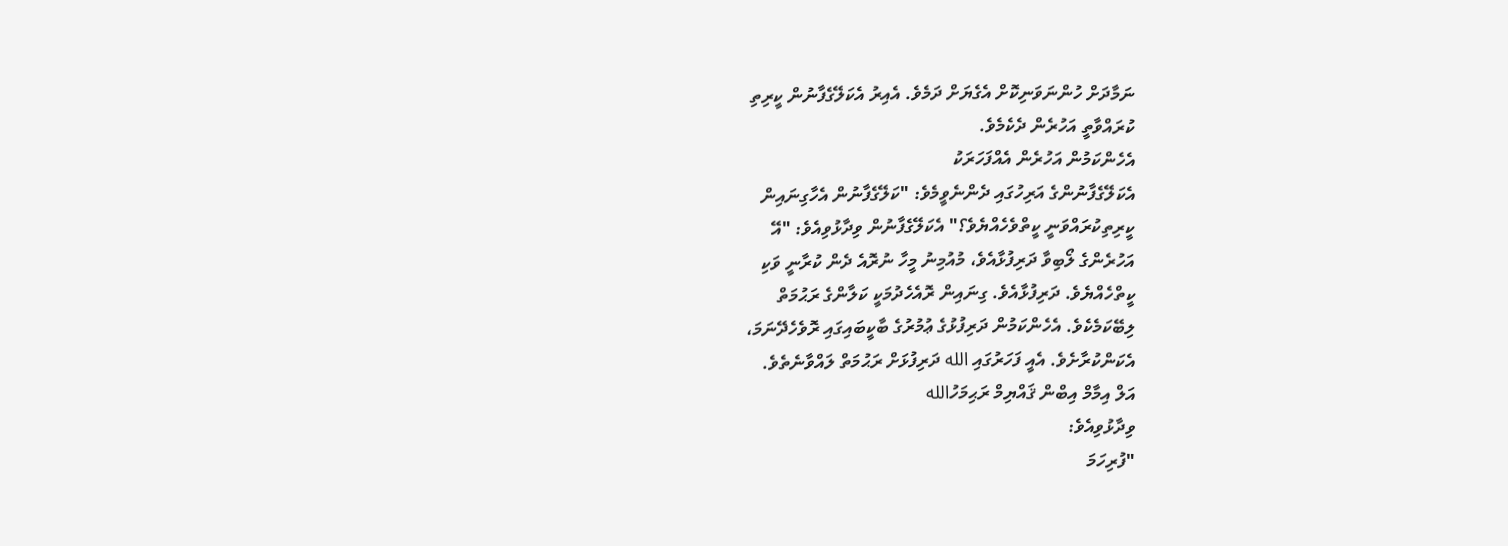ނަމާދަށް ހުންނަވަނިކޮށް އެގެޔަށް ދަމެވެ. އެއިރު އެކަލޭގެފާނުން ކީރިތި
ކުރައްވާތީ އަހުރެން ދެކެމެވެ.
އެހެންކަމުން އަހުރެން އެއްފަހަރަކު
އެކަލޭގެފާނުންގެ އަރިހުގައި ދެންނެވީމެވެ: "ކަލޭގެފާނުން އެހާގިނައިން
ކީރިތިކުރައްވަނީ ކީތްވެހެއްޔެވެ؟" އެކަލޭގެފާނުން ވިދާޅުވިއެވެ: "އޭ
އަހުރެންގެ ލޯބިވާ ދަރިފުޅާއެވެ، މުއުމިނު މީހާ ނުރޮއެ ދެން ކުރާނީ ވަކި
ކީތްހެއްޔެވެ. ދަރިފުޅާއެވެ. ގިނައިން ރޮއެހެދުމަކީ ކަލާންގެ ރަޙުމަތް
ލިބޭކަމެކެވެ. އެހެންކަމުން ދަރިފުޅުގެ ޢުމުރުގެ ބާކީބައިގައި ރޮވެހެދޭނަމަ،
އެކަންކުރާށެވެ. އެއީ ފަހަރުގައި الله ދަރިފުޅަށް ރަޙުމަތް ލައްވާނެތެވެ.
އަލް އިމާމް އިބްން ޤައްޔިމް ރަޙިމަހުالله
ވިދާޅުވިއެވެ:
"ފުރިހަމަ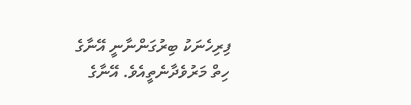ފިރިހެނަކު ބިރުގަންނާނީ އޭނާގެ
ހިތް މަރުވެދާނެތީއެވެ. އޭނާގެ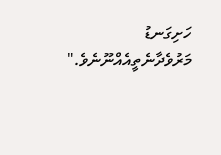ހަށިގަނޑު މަރުވެދާނެތީއެއްނޫނެވެ."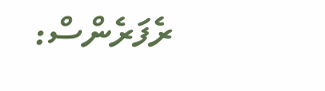ރެފަރެންސް: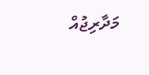މަދާރިޖުއް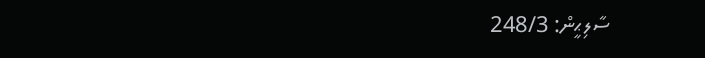ސާލިޙީން: 248/3